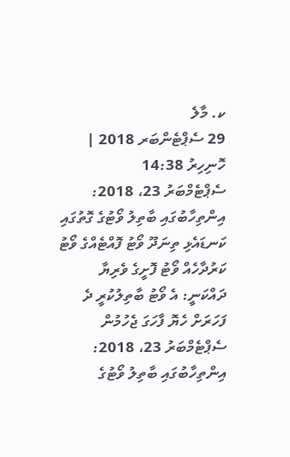ކ. މާލެ
29 ސެޕްޓެންބަރ 2018 | ހޮނިހިރު 14:38
ސެޕްޓެމްބަރު 23، 2018: އިންތިހާބުގައި ބާތިލު ވޯޓުގެ ގޮތުގައި ކަނޑައެޅި ތިނަދޫ ވޯޓު ފޮއްޓެއްގެ ވޯޓު ކަރުދާހެއް ވޯޓު ފޮށީގެ ވެރިޔާ ދައްކަނީ: އެ ވޯޓު ބާތިލުކުރީ ދެ ފަހަރަށް ހެޔޮ ފާހަގަ ޖެހުމުން
ސެޕްޓެމްބަރު 23، 2018: އިންތިހާބުގައި ބާތިލު ވޯޓުގެ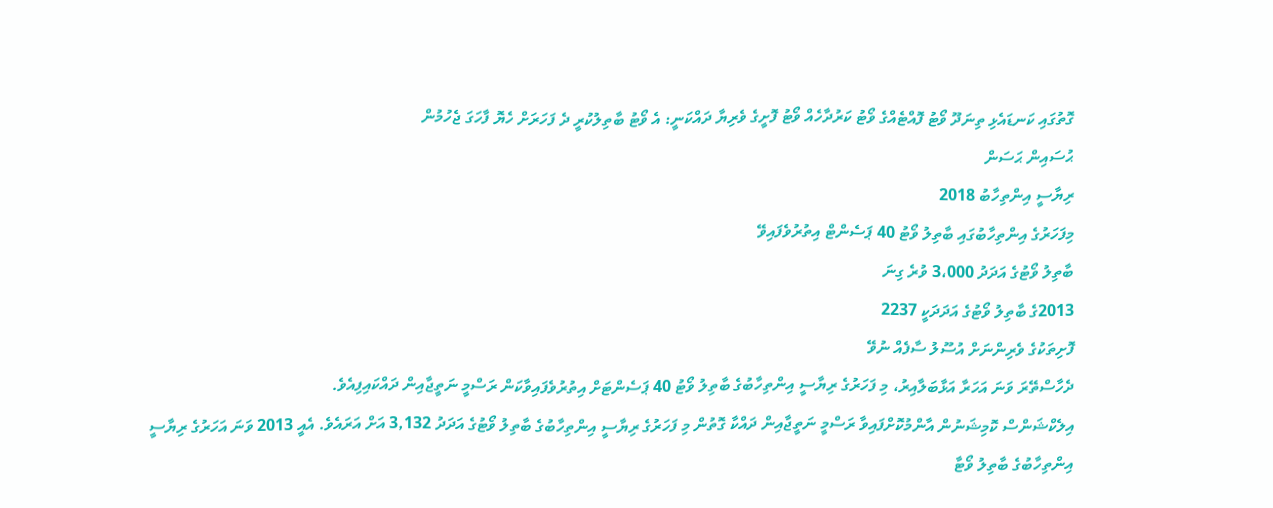ގޮތުގައި ކަނޑައެޅި ތިނަދޫ ވޯޓު ފޮއްޓެއްގެ ވޯޓު ކަރުދާހެއް ވޯޓު ފޮށީގެ ވެރިޔާ ދައްކަނީ: އެ ވޯޓު ބާތިލުކުރީ ދެ ފަހަރަށް ހެޔޮ ފާހަގަ ޖެހުމުން
ޙުސައިން ޙަސަން
ރިޔާސީ އިންތިހާބު 2018
މިފަހަރުގެ އިންތިހާބުގައި ބާތިލު ވޯޓު 40 ޕަސެންޓް އިތުރުވެފައިވޭ
ބާތިލު ވޯޓުގެ އަދަދު 3،000 ވުރެ ގިނަ
2013ގެ ބާތިލު ވޯޓުގެ އަދަދަކީ 2237
ފޮށިތަކުގެ ވެރިންނަށް އުސޫލު ސާފެއް ނުވޭ
ދެހާސްތޭރަ ވަނަ އަހަރާ އަޅާބަލާއިރު، މި ފަހަރުގެ ރިޔާސީ އިންތިހާބުގެ ބާތިލު ވޯޓު 40 ޕަސެންޓަށް އިތުރުވެފައިވާކަން ރަސްމީ ނަތީޖާއިން ދައްކައިފިއެވެ.
އިލެކްޝަންސް ކޮމިޝަނުން އާންމުކޮށްފައިވާ ރަސްމީ ނަތީޖާއިން ދައްކާ ގޮތުން މި ފަހަރުގެ ރިޔާސީ އިންތިހާބުގެ ބާތިލު ވޯޓުގެ އަދަދު 3,132 އަށް އަރައެވެ. އެއީ 2013 ވަނަ އަހަރުގެ ރިޔާސީ އިންތިހާބުގެ ބާތިލު ވޯޓާ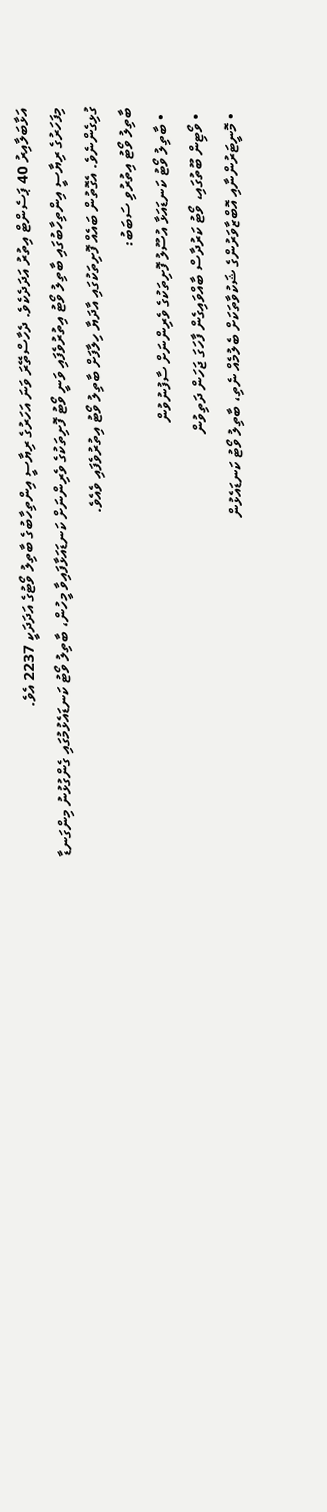އަޅާބަލާއިރު 40 ޕަސެންޓް އިތުރު އަދަދެކެވެ. ދެހާސްތޭރަ ވަނަ އަހަރުގެ ރިޔާސީ އިންތިހާބުގެ ބާތިލު ވޯޓުގެ އަދަދަކީ 2237 އެވެ.
މިފަހަރުގެ ރިޔާސީ އިންތިހާބުގައި ބާތިލު ވޯޓު އިތުރުވެފައި ވަނީ ވޯޓު ފޮށިތަކުގެ ވެރިންނަށް ކަނޑައަޅާފައިވާ މީހުން، ބާތިލު ވޯޓު ކަނޑައެޅުމުގައި ގެންގުޅުނު މިންގަނޑާ ގުޅިގެންނެވެ. އެގޮތުން ބައެއް ފޮށިތަކުގައި އާދަޔާ ހިލާފަށް ބާތިލު ވޯޓު އިތުރުވެފައި ވެއެވެ.
ބާތިލު ވޯޓު އިތުރުވި ސަބަބު:
  • ބާތިލު ވޯޓު ކަނޑައަޅާ އުސޫލު ފޮށިތަކުގެ ވެރިންނަށް ސާފުނުވުން
  • ވޯޓިން ބޫތުގައި، ވޯޓު ކަރުދާސް ބާއްވައިގެން ފާހަގަ ޖަހަން ދަތިވުން
  • މޮނީޓަރުންނާއި އޮބްޒާވަރުންގެ ޝަކުވާތަކަށް ބެލުމެއް ނެތި، ބާތިލު ވޯޓު ކަނޑައެޅުން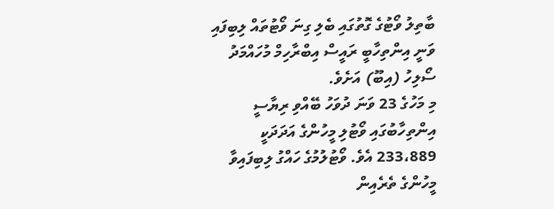ބާތިލު ވޯޓުގެ ގޮތުގައި ބެލި ގިނަ ވޯޓުތައް ލިބިފައި ވަނީ އިންތިހާބީ ރައީސް އިބްރާހިމް މުހައްމަދު ސޯލިހު (އިބޫ) އަށެވެ.
މި މަހުގެ 23 ވަނަ ދުވަހު ބޭއްވި ރިޔާސީ އިންތިހާބުގައި ވޯޓުލި މީހުންގެ އަދަދަކީ 233،889 އެވެ. ވޯޓުލުމުގެ ހައްގު ލިބިފައިވާ މީހުންގެ ތެރެއިން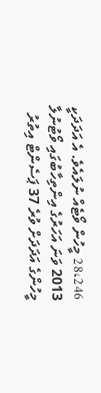28،246 މީހުން ވޯޓެއް ނުލައެވެ. އެ އަދަދަކީ 2013 ވަނަ އަހަރުގެ އިންތިހާބުގައި ވޯޓުނުލާ މީހުންގެ އަދަދަށް ވުރެ 37 ޕަސެންޓް އިތުރު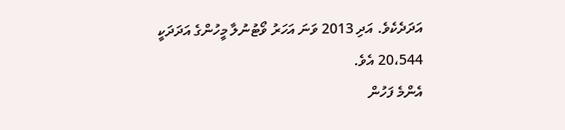އަދަދެކެވެ. އަދި 2013 ވަނަ އަހަރު ވޯޓުނުލާ މީހުންގެ އަދަދަކީ 20،544 އެވެ.
އެންމެ ފަހުން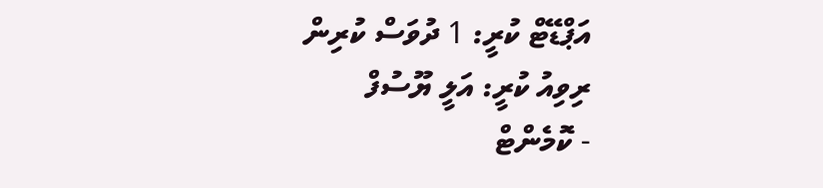އަޕްޑޭޓް ކުރީ: 1 ދުވަސް ކުރިން
ރިވިއު ކުރީ: އަލީ ޔޫސުފް
- ކޮމެންޓް